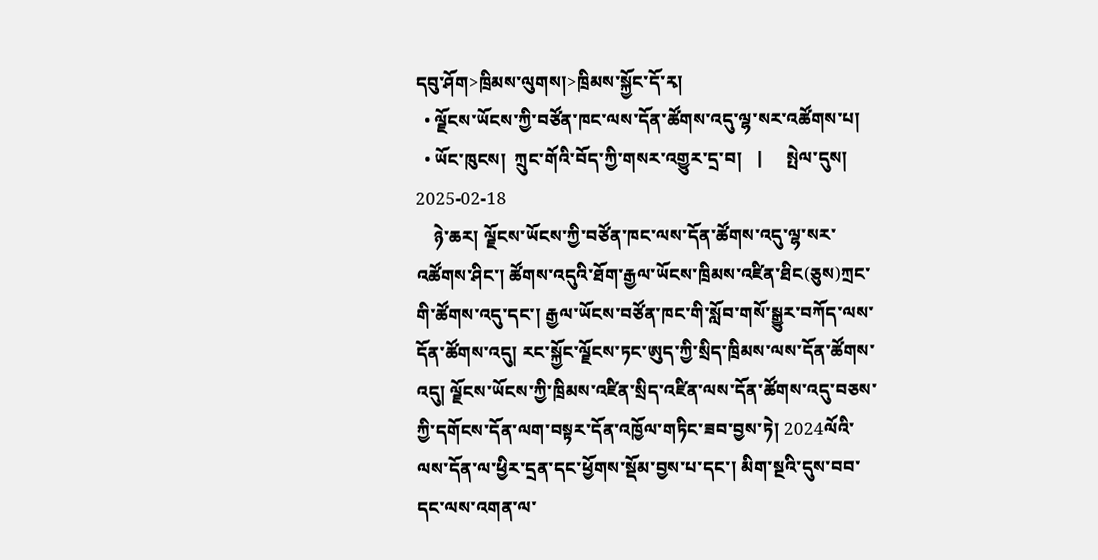དབུ་ཤོག>ཁྲིམས་ལུགས།>ཁྲིམས་སྐྱོང་དོ་རྭ།
  • ལྗོངས་ཡོངས་ཀྱི་བཙོན་ཁང་ལས་དོན་ཚོགས་འདུ་ལྷ་སར་འཚོགས་པ།
  • ཡོང་ཁུངས།  ཀྲུང་གོའི་བོད་ཀྱི་གསར་འགྱུར་དྲ་བ།   |     སྤེལ་དུས།  2025-02-18
    ཉེ་ཆར། ལྗོངས་ཡོངས་ཀྱི་བཙོན་ཁང་ལས་དོན་ཚོགས་འདུ་ལྷ་སར་འཚོགས་ཤིང་། ཚོགས་འདུའི་ཐོག་རྒྱལ་ཡོངས་ཁྲིམས་འཛིན་ཐིང(ཅུས)ཀྲང་གི་ཚོགས་འདུ་དང་། རྒྱལ་ཡོངས་བཙོན་ཁང་གི་སློབ་གསོ་སྒྱུར་བཀོད་ལས་དོན་ཚོགས་འདུ། རང་སྐྱོང་ལྗོངས་ཏང་ཨུད་ཀྱི་སྲིད་ཁྲིམས་ལས་དོན་ཚོགས་འདུ། ལྗོངས་ཡོངས་ཀྱི་ཁྲིམས་འཛིན་སྲིད་འཛིན་ལས་དོན་ཚོགས་འདུ་བཅས་ཀྱི་དགོངས་དོན་ལག་བསྟར་དོན་འཁྱོལ་གཏིང་ཟབ་བྱས་ཏེ། 2024ལོའི་ལས་དོན་ལ་ཕྱིར་དྲན་དང་ཕྱོགས་སྡོམ་བྱས་པ་དང་། མིག་སྔའི་དུས་བབ་དང་ལས་འགན་ལ་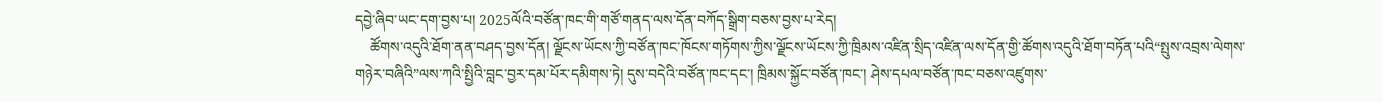དབྱེ་ཞིབ་ཡང་དག་བྱས་པ། 2025ལོའི་བཙོན་ཁང་གི་གཙོ་གནད་ལས་དོན་བཀོད་སྒྲིག་བཅས་བྱས་པ་རེད།
    ཚོགས་འདུའི་ཐོག་ནན་བཤད་བྱས་དོན། ལྗོངས་ཡོངས་ཀྱི་བཙོན་ཁང་ཁོངས་གཏོགས་ཀྱིས་ལྗོངས་ཡོངས་ཀྱི་ཁྲིམས་འཛིན་སྲིད་འཛིན་ལས་དོན་གྱི་ཚོགས་འདུའི་ཐོག་བཏོན་པའི“སྤུས་འབྲས་ལེགས་གཉེར་བཞིའི”ལས་ཀའི་སྤྱིའི་བླང་བྱར་དམ་པོར་དམིགས་ཏེ། དུས་བདེའི་བཙོན་ཁང་དང་། ཁྲིམས་སྐྱོང་བཙོན་ཁང་། ཤེས་དཔལ་བཙོན་ཁང་བཅས་འཛུགས་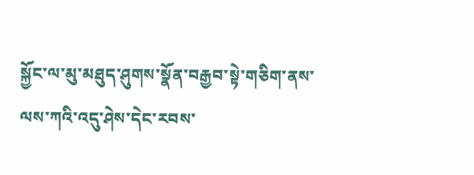སྐྱོང་ལ་མུ་མཐུད་ཤུགས་སྣོན་བརྒྱབ་སྟེ་གཅིག་ནས་ལས་ཀའི་འདུ་ཤེས་དེང་རབས་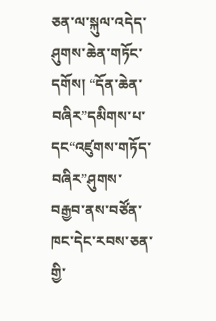ཅན་ལ་སྐུལ་འདེད་ཤུགས་ཆེན་གཏོང་དགོས། “དོན་ཆེན་བཞིར”དམིགས་པ་དང“འཛུགས་གཏོད་བཞིར”ཤུགས་བརྒྱབ་ནས་བཙོན་ཁང་དེང་རབས་ཅན་གྱི་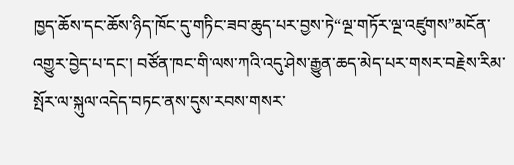ཁྱད་ཆོས་དང་ཆོས་ཉིད་ཁོང་དུ་གཏིང་ཟབ་ཆུད་པར་བྱས་ཏེ“ལྔ་གཏོར་ལྔ་འཛུགས”མངོན་འགྱུར་བྱེད་པ་དང་། བཙོན་ཁང་གི་ལས་ཀའི་འདུ་ཤེས་རྒྱུན་ཆད་མེད་པར་གསར་བརྗེས་རིམ་སྤོར་ལ་སྐུལ་འདེད་བཏང་ནས་དུས་རབས་གསར་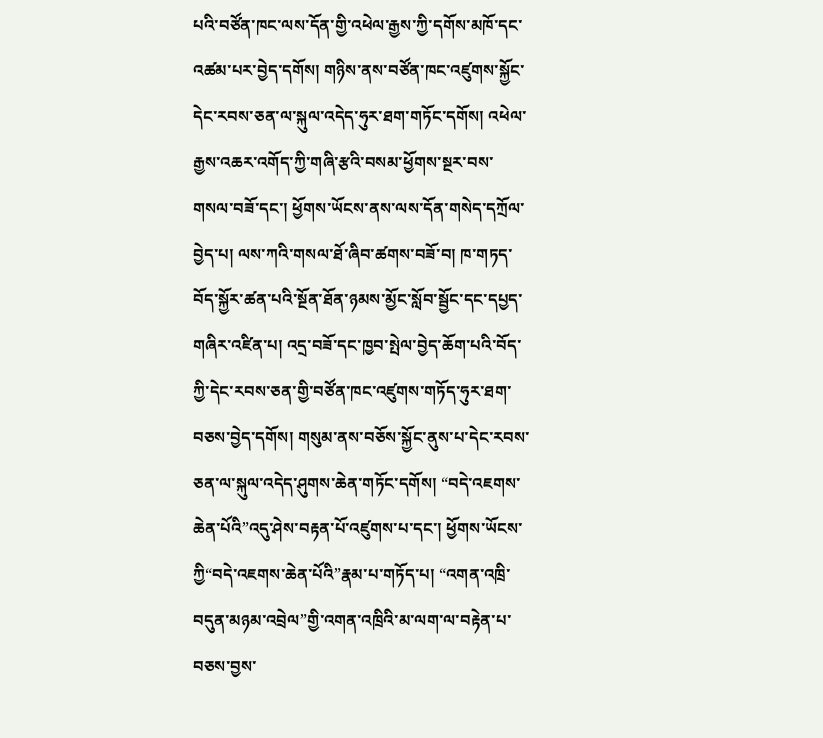པའི་བཙོན་ཁང་ལས་དོན་གྱི་འཕེལ་རྒྱས་ཀྱི་དགོས་མཁོ་དང་འཚམ་པར་བྱེད་དགོས། གཉིས་ནས་བཙོན་ཁང་འཛུགས་སྐྱོང་དེང་རབས་ཅན་ལ་སྐུལ་འདེད་ཧུར་ཐག་གཏོང་དགོས། འཕེལ་རྒྱས་འཆར་འགོད་ཀྱི་གཞི་རྩའི་བསམ་ཕྱོགས་སྔར་བས་གསལ་བཟོ་དང་། ཕྱོགས་ཡོངས་ནས་ལས་དོན་གསེད་དཀྲོལ་བྱེད་པ། ལས་ཀའི་གསལ་ཐོ་ཞིབ་ཚགས་བཟོ་བ། ཁ་གཏད་བོད་སྐྱོར་ཚན་པའི་སྔོན་ཐོན་ཉམས་མྱོང་སློབ་སྦྱོང་དང་དཔྱད་གཞིར་འཛིན་པ། འདྲ་བཟོ་དང་ཁྱབ་སྤེལ་བྱེད་ཆོག་པའི་བོད་ཀྱི་དེང་རབས་ཅན་གྱི་བཙོན་ཁང་འཛུགས་གཏོད་ཧུར་ཐག་བཅས་བྱེད་དགོས། གསུམ་ནས་བཅོས་སྐྱོང་ནུས་པ་དེང་རབས་ཅན་ལ་སྐུལ་འདེད་ཤུགས་ཆེན་གཏོང་དགོས། “བདེ་འཇགས་ཆེན་པོའི”འདུ་ཤེས་བརྟན་པོ་འཛུགས་པ་དང་། ཕྱོགས་ཡོངས་ཀྱི“བདེ་འཇགས་ཆེན་པོའི”རྣམ་པ་གཏོད་པ། “འགན་འཁྲི་བདུན་མཉམ་འབྲེལ”གྱི་འགན་འཁྲིའི་མ་ལག་ལ་བརྟེན་པ་བཅས་བྱས་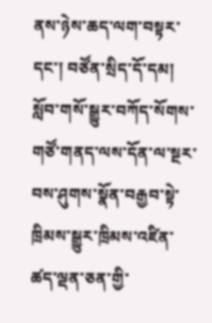ནས་ཉེས་ཆད་ལག་བསྟར་དང་། བཙོན་སྲིད་དོ་དམ། སློབ་གསོ་སྒྱུར་བཀོད་སོགས་གཙོ་གནད་ལས་དོན་ལ་སྔར་བས་ཤུགས་སྣོན་བརྒྱབ་སྟེ་ཁྲིམས་སྒྱུར་ཁྲིམས་འཛིན་ཚད་ལྡན་ཅན་གྱི་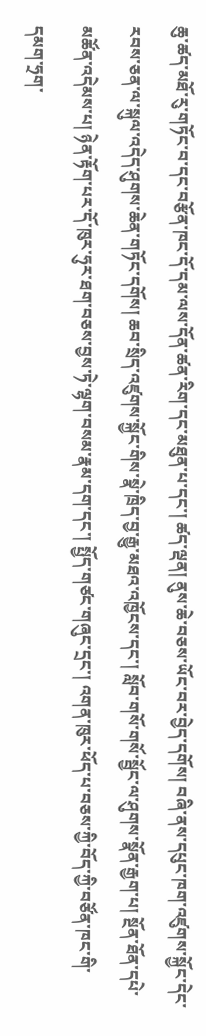ཆུ་ཚད་མཐོ་རུ་གཏོང་བ་དང་བརྩོན་ཁང་དོ་དམ་ལས་དོན་ཚན་རིག་དང་མཐུན་པ་དང་། ཚད་ལྡན། ནུས་ཆེ་བཅས་ཡོང་བར་བྱེད་དགོས། བཞི་ནས་དཔུང་ཁག་འཛུགས་སྐྱོང་དེང་རབས་ཅན་ལ་སྐུལ་འདེད་ཤུགས་ཆེན་གཏོང་དགོས། ཆབ་སྲིད་འཛུགས་སྐྱོང་གིས་སྣེ་ཁྲིད་བྱ་རྒྱུ་མཐའ་འཁྱོངས་དང་། སློབ་གསོ་གསོ་སྦྱོང་ལ་ཤུགས་སྣོན་རྒྱག་པ། སྔོན་ཐོན་དཔེ་མཚོན་འདེམས་པ། ཉེན་རྟོག་པར་དོ་ཁུར་ཧུར་ཐག་བཅས་བྱས་ཏེ་ལྷག་བསམ་རྣམ་དག་དང་། སྤྱོད་གཙང་གཞུང་དྲང་། འགན་ཁུར་ཕོད་པ་བཅས་ཀྱི་བོད་ཀྱི་བཙོན་ཁང་གི་དམག་ཧྲག་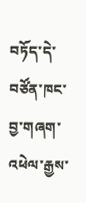བཏོད་དེ་བཙོན་ཁང་བྱ་གཞག་འཕེལ་རྒྱས་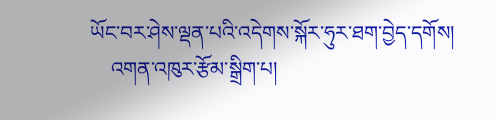ཡོང་བར་ཤེས་ལྡན་པའི་འདེགས་སྐོར་ཧུར་ཐག་བྱེད་དགོས།
    འགན་འཁུར་རྩོམ་སྒྲིག་པ།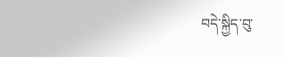བདེ་སྐྱིད་བུ་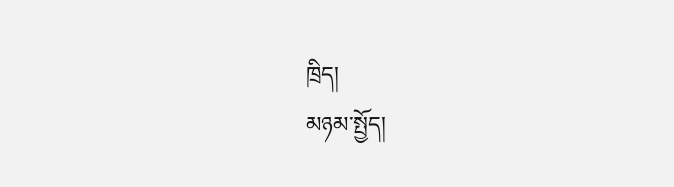ཁྲིད།
མཉམ་སྤྱོད།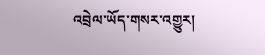འབྲེལ་ཡོད་གསར་འགྱུར།